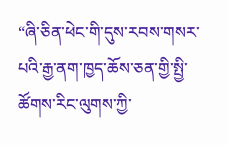“ཞི་ཅིན་ཕེང་གི་དུས་རབས་གསར་པའི་རྒྱ་ནག་ཁྱད་ཆོས་ཅན་གྱི་སྤྱི་ཚོགས་རིང་ལུགས་ཀྱི་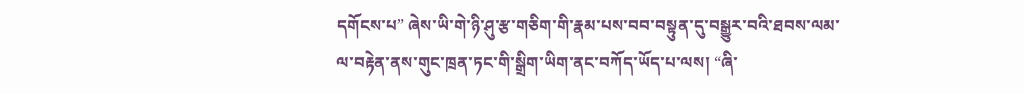དགོངས་པ” ཞེས་ཡི་གེ་ཉི་ཤུ་རྩ་གཅིག་གི་རྣམ་པས་བབ་བསྟུན་དུ་བསྒྱུར་བའི་ཐབས་ལམ་ལ་བརྟེན་ནས་གུང་ཁྲན་ཏང་གི་སྒྲིག་ཡིག་ནང་བཀོད་ཡོད་པ་ལས། “ཞི་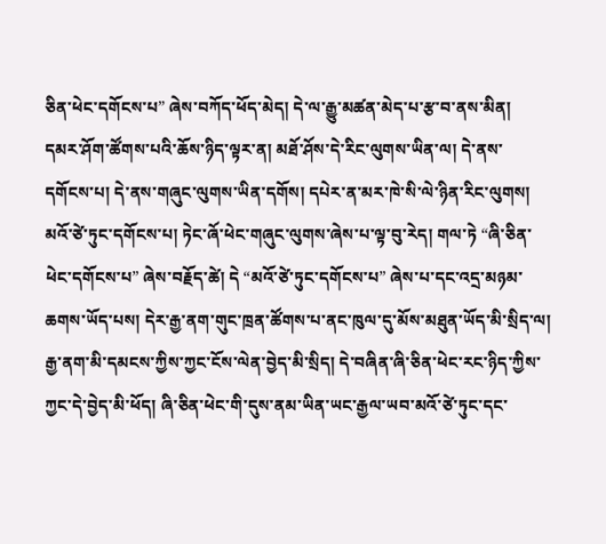ཅིན་ཕེང་དགོངས་པ” ཞེས་བཀོད་ཕོད་མེད། དེ་ལ་རྒྱུ་མཚན་མེད་པ་རྩ་བ་ནས་མིན། དམར་ཤོག་ཚོགས་པའི་ཆོས་ཉིད་ལྟར་ན། མཐོ་ཤོས་དེ་རིང་ལུགས་ཡིན་ལ། དེ་ནས་དགོངས་པ། དེ་ནས་གཞུང་ལུགས་ཡིན་དགོས། དཔེར་ན་མར་ཁེ་སི་ལེ་ཉིན་རིང་ལུགས། མའོ་ཙེ་ཏུང་དགོངས་པ། ཏེང་ཞོ་ཕེང་གཞུང་ལུགས་ཞེས་པ་ལྟ་བུ་རེད། གལ་ཏེ “ཞི་ཅིན་ཕེང་དགོངས་པ” ཞེས་བརྗོད་ཚེ། དེ “མའོ་ཙེ་ཏུང་དགོངས་པ” ཞེས་པ་དང་འདྲ་མཉམ་ཆགས་ཡོད་པས། དེར་རྒྱ་ནག་གུང་ཁྲན་ཚོགས་པ་ནང་ཁུལ་དུ་མོས་མཐུན་ཡོད་མི་སྲིད་ལ། རྒྱ་ནག་མི་དམངས་ཀྱིས་ཀྱང་ངོས་ལེན་བྱེད་མི་སྲིད། དེ་བཞིན་ཞི་ཅིན་ཕེང་རང་ཉིད་ཀྱིས་ཀྱང་དེ་བྱེད་མི་ཕོད། ཞི་ཅིན་ཕེང་གི་དུས་ནམ་ཡིན་ཡང་རྒྱལ་ཡབ་མའོ་ཙེ་ཏུང་དང་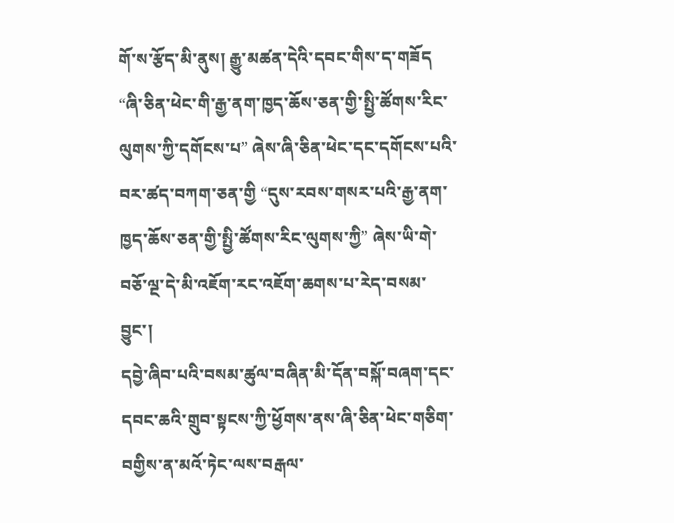གོ་ས་རྩོད་མི་ནུས། རྒྱུ་མཚན་དེའི་དབང་གིས་ད་གཟོད “ཞི་ཅིན་ཕེང་གི་རྒྱ་ནག་ཁྱད་ཆོས་ཅན་གྱི་སྤྱི་ཚོགས་རིང་ལུགས་ཀྱི་དགོངས་པ” ཞེས་ཞི་ཅིན་ཕེང་དང་དགོངས་པའི་བར་ཚད་བཀག་ཅན་གྱི “དུས་རབས་གསར་པའི་རྒྱ་ནག་ཁྱད་ཆོས་ཅན་གྱི་སྤྱི་ཚོགས་རིང་ལུགས་ཀྱི” ཞེས་ཡི་གེ་བཅོ་ལྔ་དེ་མི་འཇོག་རང་འཇོག་ཆགས་པ་རེད་བསམ་བྱུང་།
དབྱེ་ཞིབ་པའི་བསམ་ཚུལ་བཞིན་མི་དོན་བསྐོ་བཞག་དང་དབང་ཆའི་གྲུབ་སྟངས་ཀྱི་ཕྱོགས་ནས་ཞི་ཅིན་ཕེང་གཅིག་བགྱིས་ན་མའོ་ཏེང་ལས་བརྒལ་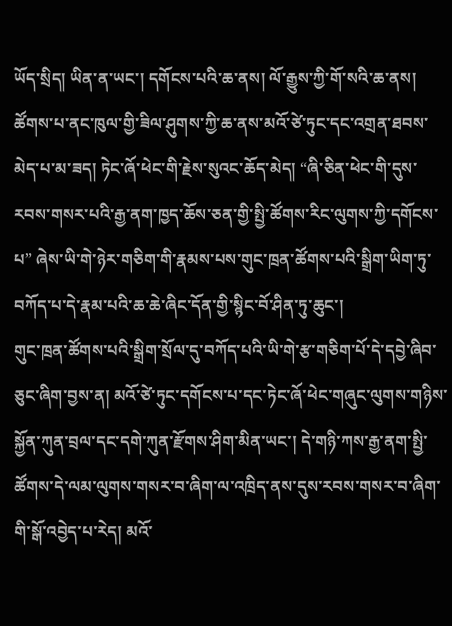ཡོད་སྲིད། ཡིན་ན་ཡང་། དགོངས་པའི་ཆ་ནས། ལོ་རྒྱུས་ཀྱི་གོ་སའི་ཆ་ནས། ཚོགས་པ་ནང་ཁུལ་གྱི་ཟིལ་ཤུགས་ཀྱི་ཆ་ནས་མའོ་ཙེ་ཏུང་དང་འགྲན་ཐབས་མེད་པ་མ་ཟད། ཏེང་ཞོ་ཕེང་གི་རྗེས་སུའང་ཆོད་མེད། “ཞི་ཅིན་ཕེང་གི་དུས་རབས་གསར་པའི་རྒྱ་ནག་ཁྱད་ཆོས་ཅན་གྱི་སྤྱི་ཚོགས་རིང་ལུགས་ཀྱི་དགོངས་པ” ཞེས་ཡི་གེ་ཉེར་གཅིག་གི་རྣམས་པས་གུང་ཁྲན་ཚོགས་པའི་སྒྲིག་ཡིག་ཏུ་བཀོད་པ་དེ་རྣམ་པའི་ཆ་ཆེ་ཞིང་དོན་གྱི་སྙིང་བོ་ཤིན་ཏུ་ཆུང་།
གུང་ཁྲན་ཚོགས་པའི་སྒྲིག་སྲོལ་དུ་བཀོད་པའི་ཡི་གེ་རྩ་གཅིག་པོ་དེ་དབྱེ་ཞིབ་ཅུང་ཞིག་བྱས་ན། མའོ་ཙེ་ཏུང་དགོངས་པ་དང་ཏེང་ཞོ་ཕེང་གཞུང་ལུགས་གཉིས་སྐྱོན་ཀུན་བྲལ་དང་དགེ་ཀུན་རྫོགས་ཤིག་མིན་ཡང་། དེ་གཉི་ཀས་རྒྱ་ནག་སྤྱི་ཚོགས་དེ་ལམ་ལུགས་གསར་བ་ཞིག་ལ་འཁྲིད་ནས་དུས་རབས་གསར་བ་ཞིག་གི་སྒོ་འབྱེད་པ་རེད། མའོ་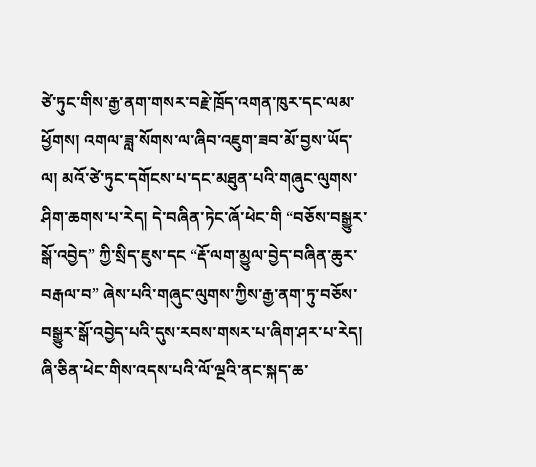ཙེ་ཏུང་གིས་རྒྱ་ནག་གསར་བརྗེ་ཁྲོད་འགན་ཁུར་དང་ལམ་ཕྱོགས། འགལ་ཟླ་སོགས་ལ་ཞིབ་འཇུག་ཟབ་མོ་བྱས་ཡོད་ལ། མའོ་ཙེ་ཏུང་དགོངས་པ་དང་མཐུན་པའི་གཞུང་ལུགས་ཤིག་ཆགས་པ་རེད། དེ་བཞིན་ཏེང་ཞོ་ཕེང་གི “བཅོས་བསྒྱུར་སྒོ་འབྱེད” ཀྱི་སྲིད་ཇུས་དང “རྡོ་ལག་མྱུལ་བྱེད་བཞིན་ཆུར་བརྒལ་བ” ཞེས་པའི་གཞུང་ལུགས་ཀྱིས་རྒྱ་ནག་ཏུ་བཅོས་བསྒྱུར་སྒོ་འབྱེད་པའི་དུས་རབས་གསར་པ་ཞིག་ཤར་པ་རེད།
ཞི་ཅིན་ཕེང་གིས་འདས་པའི་ལོ་ལྔའི་ནང་སྐད་ཆ་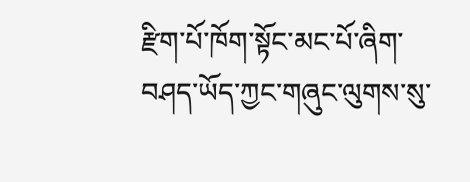རྫིག་པོ་ཁོག་སྟོང་མང་པོ་ཞིག་བཤད་ཡོད་ཀྱང་གཞུང་ལུགས་སུ་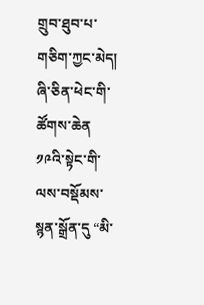གྲུབ་ཐུབ་པ་གཅིག་ཀྱང་མེད། ཞི་ཅིན་ཕེང་གི་ཚོགས་ཆེན ༡༩འི་སྟེང་གི་ལས་བསྡོམས་སྙན་སྒྲོན་དུ “མི་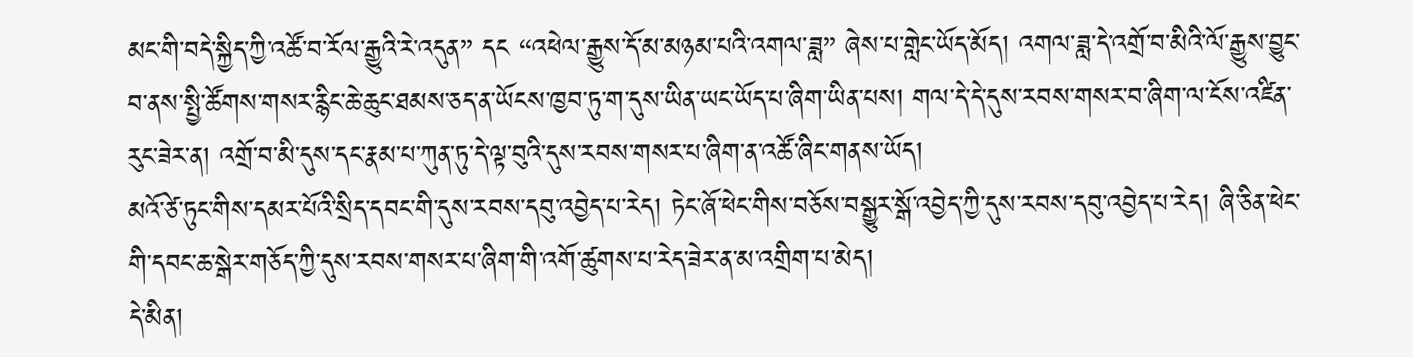མང་གི་བདེ་སྐྱིད་ཀྱི་འཚོ་བ་རོལ་རྒྱུའི་རེ་འདུན” དང “འཕེལ་རྒྱུས་དོ་མ་མཉམ་པའི་འགལ་ཟླ” ཞེས་པ་གླེང་ཡོད་མོད། འགལ་ཟླ་དེ་འགྲོ་བ་མིའི་ལོ་རྒྱུས་བྱུང་བ་ནས་སྤྱི་ཚོགས་གསར་རྙིང་ཆེ་ཆུང་ཐམས་ཅད་ན་ཡོངས་ཁྱབ་ཏུ་ག་དུས་ཡིན་ཡང་ཡོད་པ་ཞིག་ཡིན་པས། གལ་དེ་དེ་དུས་རབས་གསར་བ་ཞིག་ལ་ངོས་འཛིན་རུང་ཟེར་ན། འགྲོ་བ་མི་དུས་དང་རྣམ་པ་ཀུན་ཏུ་དེ་ལྟ་བུའི་དུས་རབས་གསར་པ་ཞིག་ན་འཚོ་ཞིང་གནས་ཡོད།
མའོ་ཙེ་ཏུང་གིས་དམར་པོའི་སྲིད་དབང་གི་དུས་རབས་དབུ་འབྱེད་པ་རེད། ཏེང་ཞོ་ཕེང་གིས་བཅོས་བསྒྱུར་སྒོ་འབྱེད་ཀྱི་དུས་རབས་དབུ་འབྱེད་པ་རེད། ཞི་ཅིན་ཕེང་གི་དབང་ཆ་སྒེར་གཅོད་ཀྱི་དུས་རབས་གསར་པ་ཞིག་གི་འགོ་ཚུགས་པ་རེད་ཟེར་ན་མ་འགྲིག་པ་མེད།
དེ་མིན།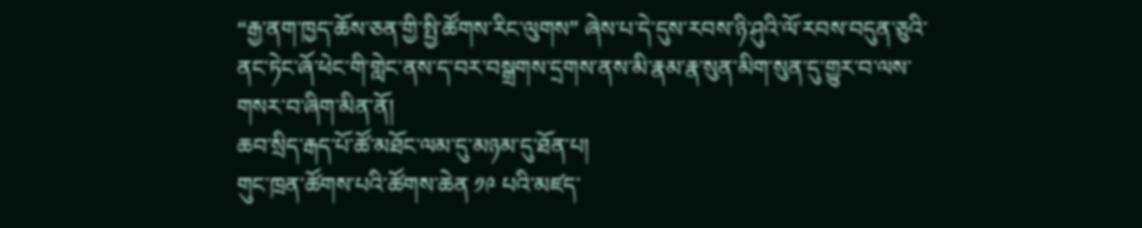“རྒྱ་ནག་ཁྱད་ཆོས་ཅན་གྱི་སྤྱི་ཚོགས་རིང་ལུགས” ཞེས་པ་དེ་དུས་རབས་ཉི་ཤུའི་ལོ་རབས་བདུན་ཅུའི་ནང་ཏེང་ཞོ་ཕེང་གི་གླེང་ནས་ད་བར་བསྒྲགས་དྲགས་ནས་མི་རྣམ་རྣ་སུན་མིག་སུན་དུ་གྱུར་བ་ལས་གསར་བ་ཞིག་མིན་ནོ།
ཆབ་སྲིད་རྒད་པོ་ཚོ་མཐོང་ལམ་དུ་མཉམ་དུ་ཐོན་པ།
གུང་ཁྲན་ཚོགས་པའི་ཚོགས་ཆེན ༡༩ པའི་མཛད་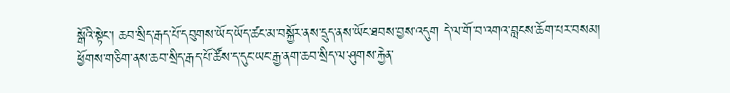སྒོའི་སྟེང་། ཆབ་སྲིད་རྒད་པོ་དབུགས་ཡོད་ཡོད་ཚང་མ་བསྐྱོར་ནས་དྲུད་ནས་ཡོང་ཐབས་བྱས་འདུག དེ་ལ་གོ་བ་འགའ་བླངས་ཆོག་པར་བསམ། ཕྱོགས་གཅིག་ནས་ཆབ་སྲིད་རྒད་པོ་ཚོས་ད་དུང་ཡང་རྒྱ་ནག་ཆབ་སྲིད་ལ་ཤུགས་རྐྱེན་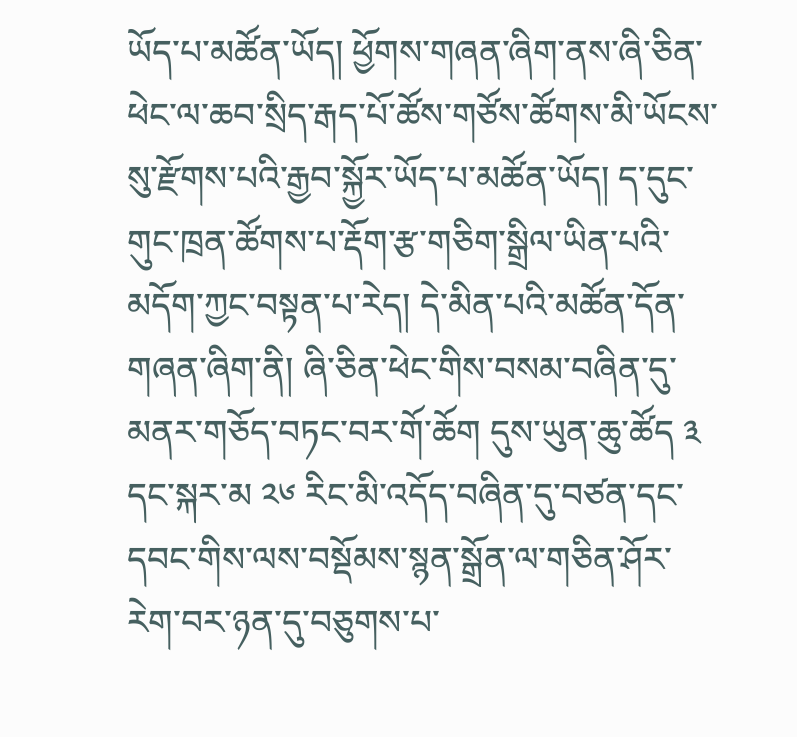ཡོད་པ་མཚོན་ཡོད། ཕྱོགས་གཞན་ཞིག་ནས་ཞི་ཅིན་ཕེང་ལ་ཆབ་སྲིད་རྒད་པོ་ཚོས་གཙོས་ཚོགས་མི་ཡོངས་སུ་རྫོགས་པའི་རྒྱབ་སྐྱོར་ཡོད་པ་མཚོན་ཡོད། ད་དུང་གུང་ཁྲན་ཚོགས་པ་རྡོག་རྩ་གཅིག་སྒྲིལ་ཡིན་པའི་མདོག་ཀྱང་བསྟན་པ་རེད། དེ་མིན་པའི་མཚོན་དོན་གཞན་ཞིག་ནི། ཞི་ཅིན་ཕེང་གིས་བསམ་བཞིན་དུ་མནར་གཅོད་བཏང་བར་གོ་ཆོག དུས་ཡུན་ཆུ་ཚོད ༣ དང་སྐར་མ ༢༦ རིང་མི་འདོད་བཞིན་དུ་བཙན་དང་དབང་གིས་ལས་བསྡོམས་སྙན་སྒྲོན་ལ་གཅིན་ཤོར་རེག་བར་ཉན་དུ་བཅུགས་པ་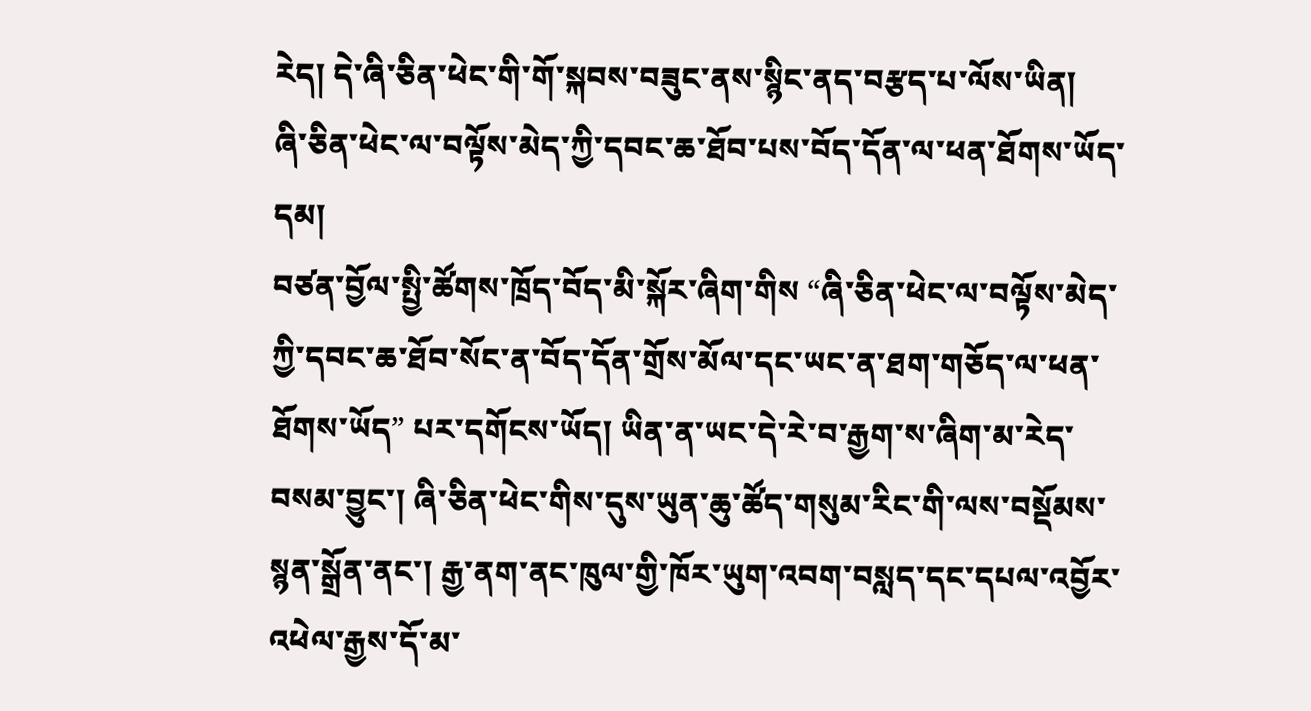རེད། དེ་ཞི་ཅིན་ཕེང་གི་གོ་སྐབས་བཟུང་ནས་སྙིང་ནད་བརྩད་པ་ལོས་ཡིན།
ཞི་ཅིན་ཕེང་ལ་བལྟོས་མེད་ཀྱི་དབང་ཆ་ཐོབ་པས་བོད་དོན་ལ་ཕན་ཐོགས་ཡོད་དམ།
བཙན་བྱོལ་སྤྱི་ཚོགས་ཁྲོད་བོད་མི་སྐོར་ཞིག་གིས “ཞི་ཅིན་ཕེང་ལ་བལྟོས་མེད་ཀྱི་དབང་ཆ་ཐོབ་སོང་ན་བོད་དོན་གྲོས་མོལ་དང་ཡང་ན་ཐག་གཅོད་ལ་ཕན་ཐོགས་ཡོད” པར་དགོངས་ཡོད། ཡིན་ན་ཡང་དེ་རེ་བ་རྒྱག་ས་ཞིག་མ་རེད་བསམ་བྱུང་། ཞི་ཅིན་ཕེང་གིས་དུས་ཡུན་ཆུ་ཚོད་གསུམ་རིང་གི་ལས་བསྡོམས་སྙན་སྒྲོན་ནང་། རྒྱ་ནག་ནང་ཁུལ་གྱི་ཁོར་ཡུག་འབག་བསླད་དང་དཔལ་འབྱོར་འཕེལ་རྒྱས་དོ་མ་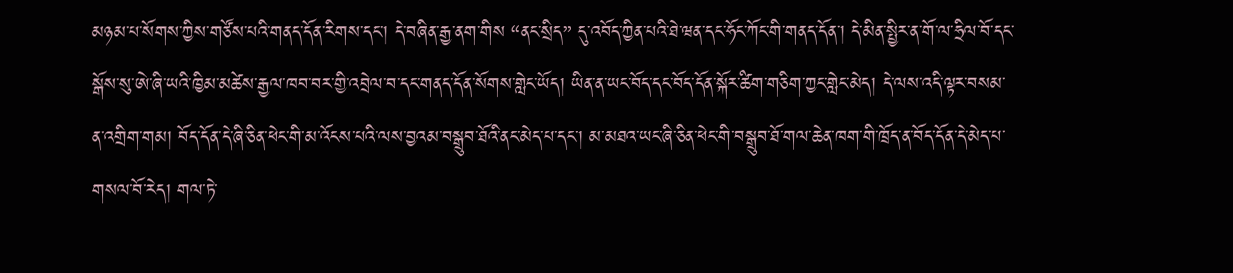མཉམ་པ་སོགས་ཀྱིས་གཙོས་པའི་གནད་དོན་རིགས་དང་། དེ་བཞིན་རྒྱ་ནག་གིས “ནང་སྲིད” དུ་འབོད་ཀྱིན་པའི་ཐེ་ཝན་དང་ཧོང་ཀོང་གི་གནད་དོན་། དེ་མིན་སྤྱིར་ན་གོ་ལ་ཧྲིལ་བོ་དང་སྒོས་སུ་ཨེ་ཞི་ཡའི་ཁྱིམ་མཚེས་རྒྱལ་ཁབ་བར་གྱི་འབྲེལ་བ་དང་གནད་དོན་སོགས་གླེང་ཡོད། ཡིན་ན་ཡང་བོད་དང་བོད་དོན་སྐོར་ཚིག་གཅིག་ཀྱང་གླེང་མེད། དེ་ལས་འདི་ལྟར་བསམ་ན་འགྲིག་གམ། བོད་དོན་དེ་ཞི་ཅིན་ཕེང་གི་མ་འོངས་པའི་ལས་བྱའམ་བསྒྲུབ་ཐོའི་ནང་མེད་པ་དང་། མ་མཐའ་ཡང་ཞི་ཅིན་ཕེང་གི་བསྒྲུབ་ཐོ་གལ་ཆེན་ཁག་གི་ཁྲོད་ན་བོད་དོན་དེ་མེད་པ་གསལ་བོ་རེད། གལ་ཏེ་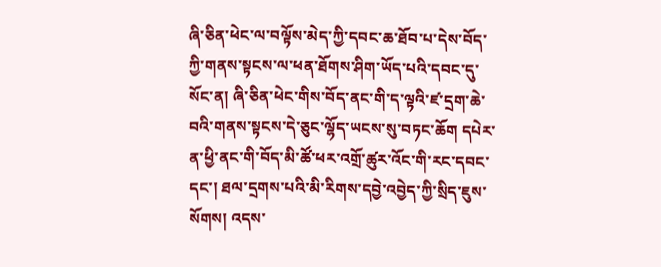ཞི་ཅིན་ཕེང་ལ་བལྟོས་མེད་ཀྱི་དབང་ཆ་ཐོབ་པ་དེས་བོད་ཀྱི་གནས་སྟངས་ལ་ཕན་ཐོགས་ཤིག་ཡོད་པའི་དབང་དུ་སོང་ན། ཞི་ཅིན་ཕེང་གིས་བོད་ནང་གི་ད་ལྟའི་ཛ་དྲག་ཆེ་བའི་གནས་སྟངས་དེ་ཅུང་ལྷོད་ཡངས་སུ་བཏང་ཆོག དཔེར་ན་ཕྱི་ནང་གི་བོད་མི་ཚོ་ཕར་འགྲོ་ཚུར་འོང་གི་རང་དབང་དང་། ཐལ་དྲགས་པའི་མི་རིགས་དབྱེ་འབྱེད་ཀྱི་སྲིད་ཇུས་སོགས། འདས་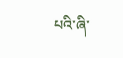པའི་ཞི་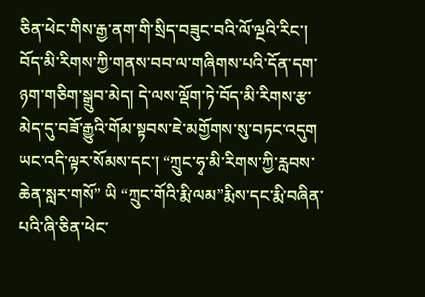ཅིན་ཕེང་གིས་རྒྱ་ནག་གི་སྲིད་བཟུང་བའི་ལོ་ལྔའི་རིང་། བོད་མི་རིགས་ཀྱི་གནས་བབ་ལ་གཞིགས་པའི་དོན་དག་ཉག་གཅིག་སྒྲུབ་མེད། དེ་ལས་ལྡོག་ཏེ་བོད་མི་རིགས་རྩ་མེད་དུ་བཟོ་རྒྱུའི་གོམ་སྟབས་ཇེ་མགྱོགས་སུ་བཏང་འདུག
ཡང་འདི་ལྟར་སོམས་དང་། “ཀྲུང་ཧྭ་མི་རིགས་ཀྱི་རླབས་ཆེན་སླར་གསོ” ཡི “ཀྲུང་གོའི་རྨི་ལམ”རྨིས་དང་རྨི་བཞིན་པའི་ཞི་ཅིན་ཕེང་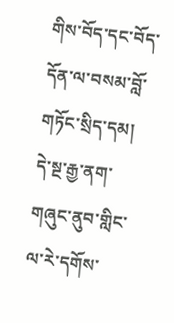གིས་བོད་དང་བོད་དོན་ལ་བསམ་བློ་གཏོང་སྲིད་དམ། དེ་སྔ་རྒྱ་ནག་གཞུང་ནུབ་གླིང་ལ་རེ་དགོས་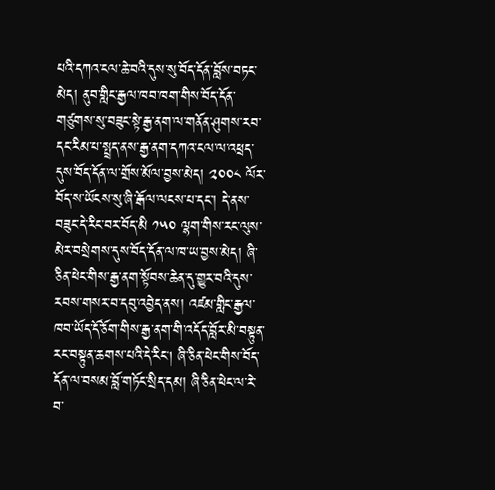པའི་དཀའ་ངལ་ཆེ་བའི་དུས་སུ་བོད་དོན་བློས་བཏང་མེད། ནུབ་གླིང་རྒྱལ་ཁབ་ཁག་གིས་བོད་དོན་གཙུགས་སུ་བཟུང་སྟེ་རྒྱ་ནག་ལ་གནོན་ཤུགས་རབ་དང་རིམ་པ་སྤྲད་ནས་རྒྱ་ནག་དཀའ་ངལ་ལ་འཕྲད་དུས་བོད་དོན་ལ་གྲོས་མོལ་བྱས་མེད། ༢༠༠༨ ལོར་བོད་ས་ཡོངས་སུ་ཞི་རྒོལ་ལངས་པ་དང་། དེ་ནས་བཟུང་དེ་རིང་བར་བོད་མི ༡༥༠ ལྷག་གིས་རང་ལུས་མེར་བསྲེགས་དུས་བོད་དོན་ལ་ཁ་ཡ་བྱས་མེད། ཞི་ཅིན་ཕེང་གིས་རྒྱ་ནག་སྟོབས་ཆེན་དུ་གྱུར་བའི་དུས་རབས་གསར་བ་དབུ་འབྱེད་ནས། འཛམ་གླིང་རྒྱལ་ཁབ་ཡོད་དོ་ཅོག་གིས་རྒྱ་ནག་གི་འདོད་བློར་མི་བསྟུན་རང་བསྟུན་ཆགས་པའི་དེ་རིང། ཞི་ཅིན་ཕེང་གིས་བོད་དོན་ལ་བསམ་བློ་གཏོང་སྲིད་དམ། ཞི་ཅིན་ཕེང་ལ་རེ་བ་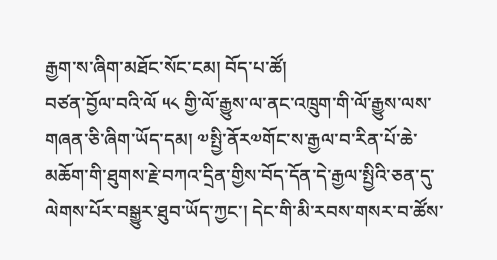རྒྱག་ས་ཞིག་མཐོང་སོང་ངམ། བོད་པ་ཚོ།
བཙན་བྱོལ་བའི་ལོ ༥༨ གྱི་ལོ་རྒྱུས་ལ་ནང་འཁྲུག་གི་ལོ་རྒྱུས་ལས་གཞན་ཅི་ཞིག་ཡོད་དམ། ༧སྤྱི་ནོར༧གོང་ས་རྒྱལ་བ་རིན་པོ་ཆེ་མཆོག་གི་ཐུགས་རྗེ་བཀའ་དྲིན་གྱིས་བོད་དོན་དེ་རྒྱལ་སྤྱིའི་ཅན་དུ་ལེགས་པོར་བསྒྱུར་ཐུབ་ཡོད་ཀྱང་། དེང་གི་མི་རབས་གསར་བ་ཚོས་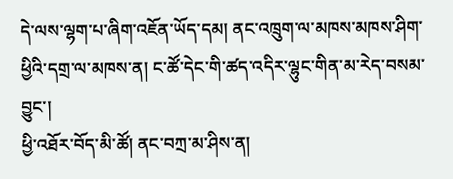དེ་ལས་ལྷག་པ་ཞིག་འཇོན་ཡོད་དམ། ནང་འཁྲུག་ལ་མཁས་མཁས་ཤིག་ཕྱིའི་དགྲ་ལ་མཁས་ན། ང་ཚོ་དེང་གི་ཚད་འདིར་ལྷུང་གིན་མ་རེད་བསམ་བྱུང་།
ཕྱི་འཐོར་བོད་མི་ཚོ། ནང་བཀྲ་མ་ཤིས་ན།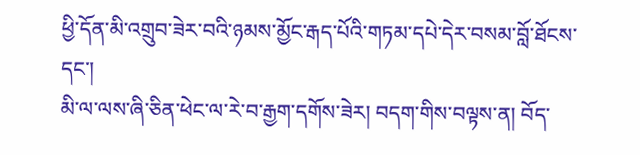ཕྱི་དོན་མི་འགྲུབ་ཟེར་བའི་ཉམས་མྱོང་རྒད་པོའི་གཏམ་དཔེ་དེར་བསམ་བློ་ཐོངས་དང་།
མི་ལ་ལས་ཞི་ཅིན་ཕེང་ལ་རེ་བ་རྒྱག་དགོས་ཟེར། བདག་གིས་བལྟས་ན། བོད་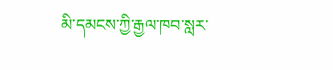མི་དམངས་ཀྱི་རྒྱལ་ཁབ་སླར་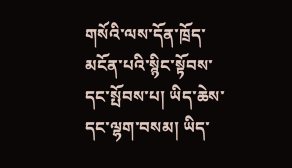གསོའི་ལས་དོན་ཁྲོད་མངོན་པའི་སྙིང་སྟོབས་དང་སྤོབས་པ། ཡིད་ཆེས་དང་ལྷག་བསམ། ཡིད་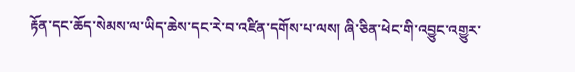རྟོན་དང་ཆོད་སེམས་ལ་ཡིད་ཆེས་དང་རེ་བ་འཛིན་དགོས་པ་ལས། ཞི་ཅིན་ཕེང་གི་འབྱུང་འགྱུར་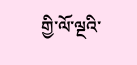གྱི་ལོ་ལྔའི་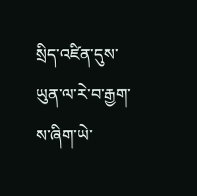སྲིད་འཛིན་དུས་ཡུན་ལ་རེ་བ་རྒྱག་ས་ཞིག་ཡེ་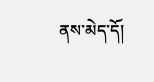ནས་མེད་དོ།